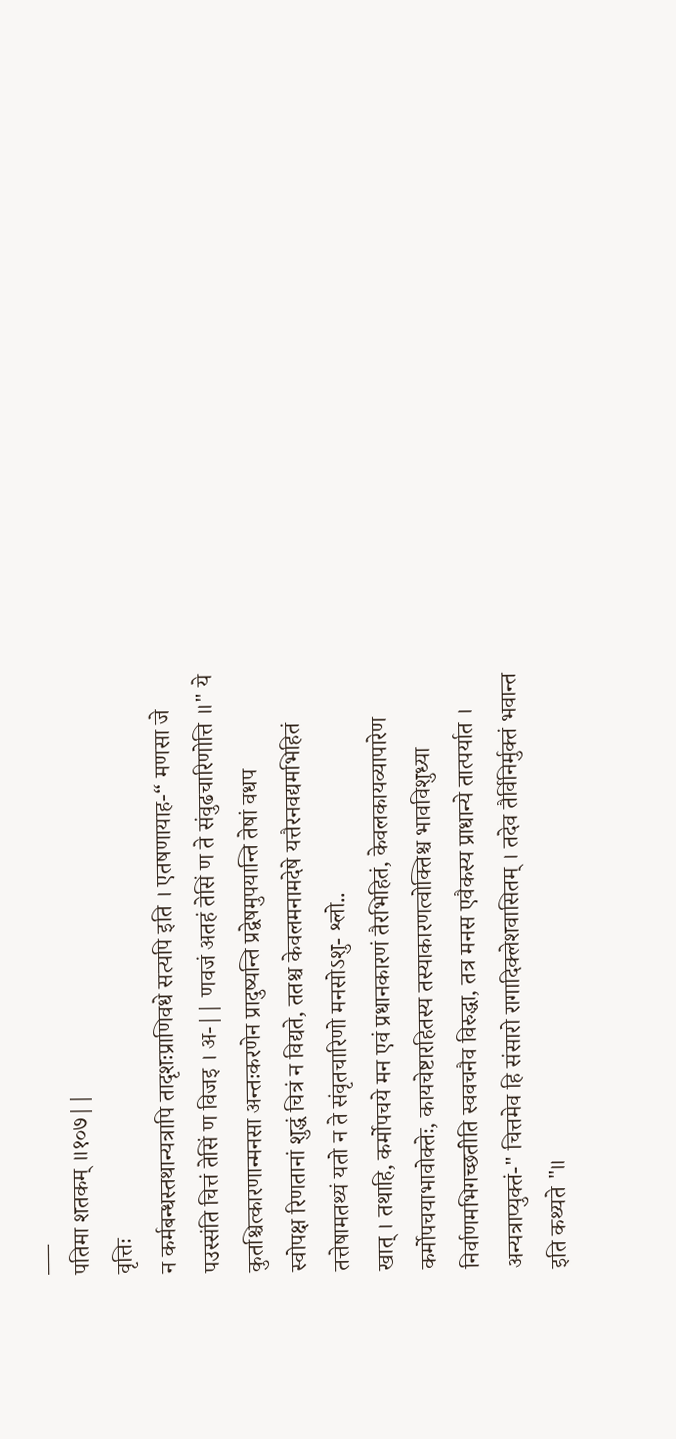___
पतिमा शतकम् ॥१०७||
वृत्तिः
न कर्मबन्धस्तथान्यत्रापि तादृशःप्राणिवधे सत्यपि इति । एतषणायाह-“ मणसा जे पउस्संति चित्तं तेसिं ण विजइ । अ-|| णवजं अतहं तेसिं ण ते संवुढचारिणोत्ति ॥" ये कुतश्चित्कारणान्मनसा अन्तःकरणेन प्रादुष्यन्ति प्रद्वेषमुपयान्ति तेषां वधप
स्वोपक्ष रिणतानां शुद्धं चित्रं न विद्यते, ततश्च केवलमनामदेषे यत्तैरनवद्यमभिहितं तत्तेषामतथ्यं यतो न ते संवृतचारिणो मनसोऽशु- श्लो..
खात् । तथाहि, कर्मोपचये मन एवं प्रधानकारणं तैरभिहितं, केवलकायव्यापारेण कर्मोपचयाभावोक्तेः, कायचेष्टारहितस्य तस्याकारणत्वोक्तिश्च भावविशुध्या निर्वाणमभिगच्छतीति स्ववचनैव विरुद्धा, तत्र मनस एवैकस्य प्राधान्ये तात्पर्यात । अन्यत्राप्युक्तं-" चित्तमेव हि संसारो रागादिक्लेशवासितम् । तदेव तैर्विनिर्मुक्तं भवान्त इति कथ्यते "॥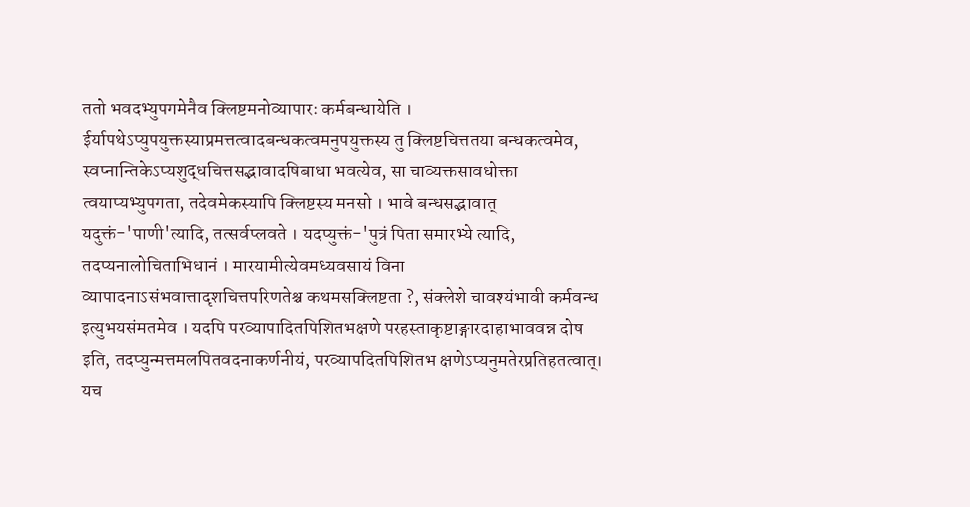ततो भवदभ्युपगमेनैव क्लिष्टमनोव्यापारः कर्मबन्धायेति । ईर्यापथेऽप्युपयुक्तस्याप्रमत्तत्वादबन्धकत्वमनुपयुक्तस्य तु क्लिष्टचित्ततया बन्धकत्वमेव, स्वप्नान्तिकेऽप्यशुद्धचित्तसद्भावादषिबाधा भवत्येव, सा चाव्यक्तसावधोक्ता त्वयाप्यभ्युपगता, तदेवमेकस्यापि क्लिष्टस्य मनसो । भावे बन्धसद्भावात् यदुक्तं-'पाणी'त्यादि, तत्सर्वप्लवते । यदप्युक्तं-'पुत्रं पिता समारभ्ये त्यादि, तदप्यनालोचिताभिधानं । मारयामीत्येवमध्यवसायं विना व्यापादनाऽसंभवात्तादृशचित्तपरिणतेश्च कथमसक्लिष्टता ?, संक्लेशे चावश्यंभावी कर्मवन्ध इत्युभयसंमतमेव । यदपि परव्यापादितपिशितभक्षणे परहस्ताकृष्टाङ्गारदाहाभाववन्न दोष इति, तदप्युन्मत्तमलपितवदनाकर्णनीयं, परव्यापदितपिशितभ क्षणेऽप्यनुमतेरप्रतिहतत्वात्। यच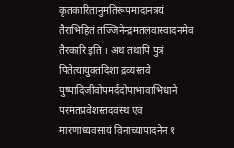कृतकारितानुमतिरूपमादानत्रयं तैराभिहितं तज्जिनेन्द्रमतलवास्वादनमेव तैरकारि इति । अथ तथापि पुत्रं पितेत्यायुक्तदिशा द्रव्यस्तवे पुष्पादिजीवोपमर्ददोपाभावाभिधाने परमतप्रवेशस्तदवस्थ एव मारणाध्यवसायं विनाच्यापादनेन १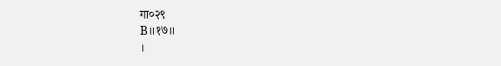गा०२९
B॥१७॥
।